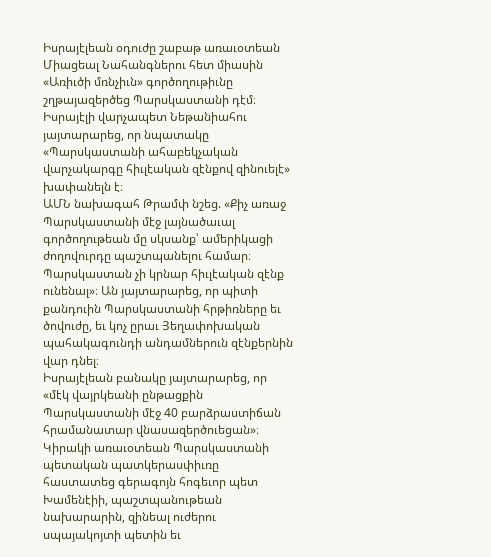Իսրայէլեան օդուժը շաբաթ առաւօտեան Միացեալ Նահանգներու հետ միասին «Առիւծի մռնչիւն» գործողութիւնը շղթայազերծեց Պարսկաստանի դէմ։ Իսրայէլի վարչապետ Նեթանիահու յայտարարեց, որ նպատակը «Պարսկաստանի ահաբեկչական վարչակարգը հիւլէական զէնքով զինուելէ» խափանելն է։
ԱՄՆ նախագահ Թրամփ նշեց. «Քիչ առաջ Պարսկաստանի մէջ լայնածաւալ գործողութեան մը սկսանք՝ ամերիկացի ժողովուրդը պաշտպանելու համար։ Պարսկաստան չի կրնար հիւլէական զէնք ունենալ»։ Ան յայտարարեց, որ պիտի քանդուին Պարսկաստանի հրթիռները եւ ծովուժը, եւ կոչ ըրաւ Յեղափոխական պահակագունդի անդամներուն զէնքերնին վար դնել։
Իսրայէլեան բանակը յայտարարեց, որ «մէկ վայրկեանի ընթացքին Պարսկաստանի մէջ 40 բարձրաստիճան հրամանատար վնասազերծուեցան»։
Կիրակի առաւօտեան Պարսկաստանի պետական պատկերասփիւռը հաստատեց գերագոյն հոգեւոր պետ Խամենէիի, պաշտպանութեան նախարարին, զինեալ ուժերու սպայակոյտի պետին եւ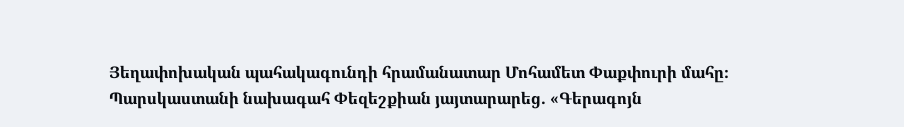Յեղափոխական պահակագունդի հրամանատար Մոհամետ Փաքփուրի մահը։
Պարսկաստանի նախագահ Փեզեշքիան յայտարարեց. «Գերագոյն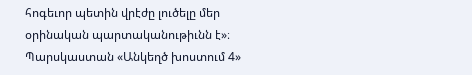հոգեւոր պետին վրէժը լուծելը մեր օրինական պարտականութիւնն է»։ Պարսկաստան «Անկեղծ խոստում 4»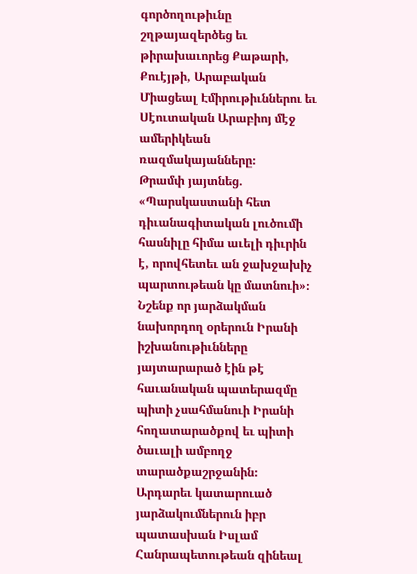գործողութիւնը շղթայազերծեց եւ թիրախաւորեց Քաթարի, Քուէյթի, Արաբական Միացեալ Էմիրութիւններու եւ Սէուտական Արաբիոյ մէջ ամերիկեան ռազմակայանները։
Թրամփ յայտնեց. «Պարսկաստանի հետ դիւանագիտական լուծումի հասնիլը հիմա աւելի դիւրին է, որովհետեւ ան ջախջախիչ պարտութեան կը մատնուի»։
Նշենք որ յարձակման նախորդող օրերուն Իրանի իշխանութիւնները յայտարարած էին թէ հաւանական պատերազմը պիտի չսահմանուի Իրանի հողատարածքով եւ պիտի ծաւալի ամբողջ տարածքաշրջանին։ Արդարեւ կատարուած յարձակումներուն իբր պատասխան Իսլամ Հանրապետութեան զինեալ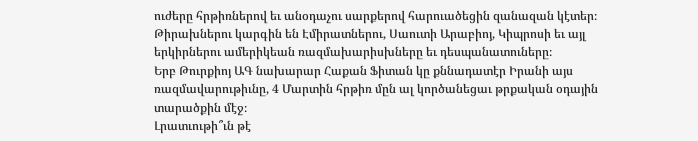ուժերը հրթիռներով եւ անօդաչու սարքերով հարուածեցին զանազան կէտեր։ Թիրախներու կարգին են Էմիրատներու, Սաուտի Արաբիոյ, Կիպրոսի եւ այլ երկիրներու ամերիկեան ռազմախարիսխները եւ դեսպանատուները։
Երբ Թուրքիոյ ԱԳ նախարար Հաքան Ֆիտան կը քննադատէր Իրանի այս ռազմավարութիւնը, 4 Մարտին հրթիռ մըն ալ կործանեցաւ թրքական օդային տարածքին մէջ։
Լրատւութի՞ւն թէ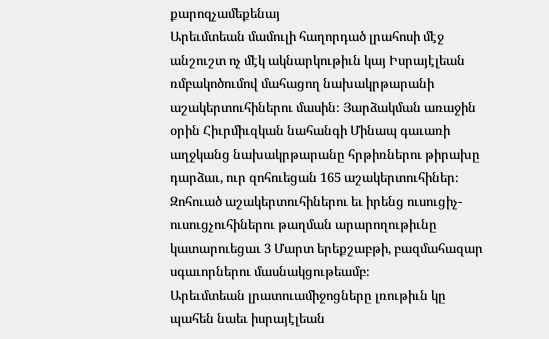քարոզչամեքենայ
Արեւմտեան մամուլի հաղորդած լրահոսի մէջ անշուշտ ոչ մէկ ակնարկութիւն կայ Իսրայէլեան ռմբակոծումով մահացող նախակրթարանի աշակերտուհիներու մասին։ Յարձակման առաջին օրին Հիւրմիւզկան նահանգի Մինապ գաւառի աղջկանց նախակրթարանը հրթիռներու թիրախը դարձաւ, ուր զոհուեցան 165 աշակերտուհիներ։
Զոհուած աշակերտուհիներու եւ իրենց ուսուցիչ-ուսուցչուհիներու թաղման արարողութիւնը կատարուեցաւ 3 Մարտ երեքշաբթի, բազմահազար սգաւորներու մասնակցութեամբ։
Արեւմտեան լրատուամիջոցները լռութիւն կը պահեն նաեւ իսրայէլեան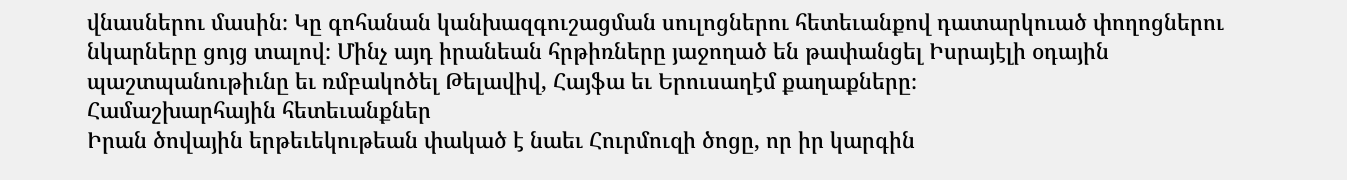վնասներու մասին։ Կը գոհանան կանխազգուշացման սուլոցներու հետեւանքով դատարկուած փողոցներու նկարները ցոյց տալով։ Մինչ այդ իրանեան հրթիռները յաջողած են թափանցել Իսրայէլի օդային պաշտպանութիւնը եւ ռմբակոծել Թելավիվ, Հայֆա եւ Երուսաղէմ քաղաքները։
Համաշխարհային հետեւանքներ
Իրան ծովային երթեւեկութեան փակած է նաեւ Հուրմուզի ծոցը, որ իր կարգին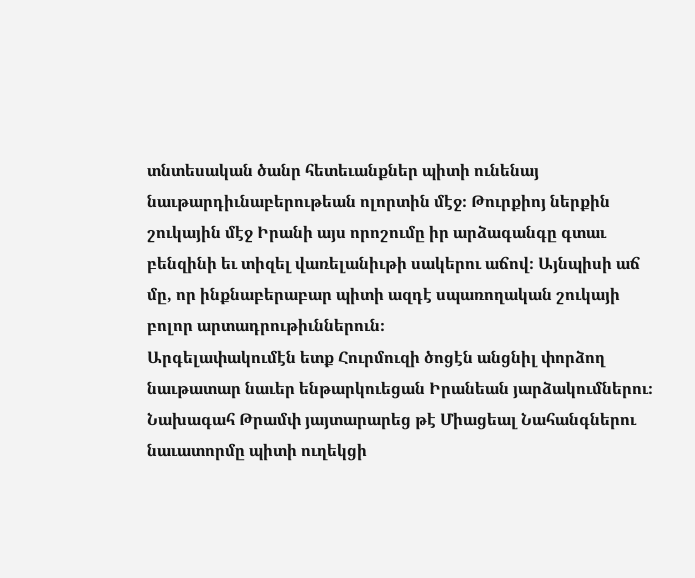տնտեսական ծանր հետեւանքներ պիտի ունենայ նաւթարդիւնաբերութեան ոլորտին մէջ։ Թուրքիոյ ներքին շուկային մէջ Իրանի այս որոշումը իր արձագանգը գտաւ բենզինի եւ տիզել վառելանիւթի սակերու աճով։ Այնպիսի աճ մը, որ ինքնաբերաբար պիտի ազդէ սպառողական շուկայի բոլոր արտադրութիւններուն։
Արգելափակումէն ետք Հուրմուզի ծոցէն անցնիլ փորձող նաւթատար նաւեր ենթարկուեցան Իրանեան յարձակումներու։ Նախագահ Թրամփ յայտարարեց թէ Միացեալ Նահանգներու նաւատորմը պիտի ուղեկցի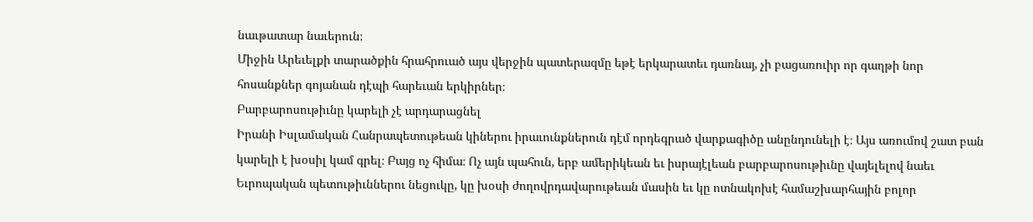նաւթատար նաւերուն։
Միջին Արեւելքի տարածքին հրահրուած այս վերջին պատերազմը եթէ երկարատեւ դառնայ, չի բացառուիր որ գաղթի նոր հոսանքներ գոյանան դէպի հարեւան երկիրներ։
Բարբարոսութիւնը կարելի չէ արդարացնել
Իրանի Իսլամական Հանրապետութեան կիներու իրաւունքներուն դէմ որդեգրած վարքագիծը անընդունելի է։ Այս առումով շատ բան կարելի է խօսիլ կամ գրել։ Բայց ոչ հիմա։ Ոչ այն պահուն, երբ ամերիկեան եւ իսրայէլեան բարբարոսութիւնը վայելելով նաեւ Եւրոպական պետութիւններու նեցուկը, կը խօսի ժողովրդավարութեան մասին եւ կը ոտնակոխէ համաշխարհային բոլոր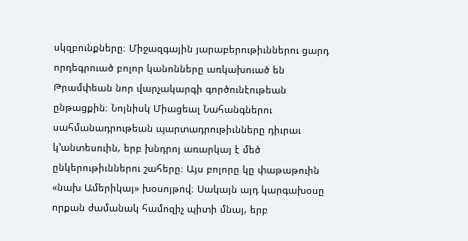սկզբունքները։ Միջազգային յարաբերութիւններու ցարդ որդեգրուած բոլոր կանոնները առկախուած են Թրամփեան նոր վարչակարգի գործունէութեան ընթացքին։ Նոյնիսկ Միացեալ Նահանգներու սահմանադրութեան պարտադրութիւնները դիւրաւ կ՚անտեսուին, երբ խնդրոյ առարկայ է մեծ ընկերութիւններու շահերը։ Այս բոլորը կը փաթաթուին «նախ Ամերիկայ» խօսոյթով։ Սակայն այդ կարգախօսը որքան ժամանակ համոզիչ պիտի մնայ, երբ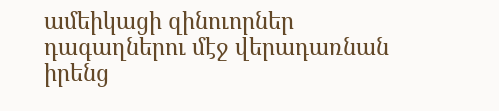ամեիկացի զինուորներ դագաղներու մէջ վերադառնան իրենց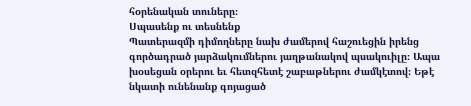հօրենական տուները։
Սպասենք ու տեսնենք
Պատերազմի դիմողները նախ ժամերով հաշուեցին իրենց գործադրած յարձակումներու յաղթանակով պսակուիլը։ Ապա խօսեցան օրերու եւ հետզհետէ շաբաթներու ժամկէտով։ Եթէ նկատի ունենանք գոյացած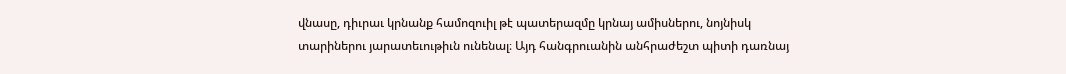վնասը, դիւրաւ կրնանք համոզուիլ թէ պատերազմը կրնայ ամիսներու, նոյնիսկ տարիներու յարատեւութիւն ունենալ։ Այդ հանգրուանին անհրաժեշտ պիտի դառնայ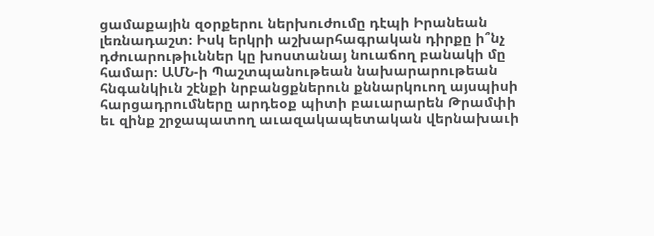ցամաքային զօրքերու ներխուժումը դէպի Իրանեան լեռնադաշտ։ Իսկ երկրի աշխարհագրական դիրքը ի՞նչ դժուարութիւններ կը խոստանայ նուաճող բանակի մը համար։ ԱՄՆ-ի Պաշտպանութեան նախարարութեան հնգանկիւն շէնքի նրբանցքներուն քննարկուող այսպիսի հարցադրումները արդեօք պիտի բաւարարեն Թրամփի եւ զինք շրջապատող աւազակապետական վերնախաւի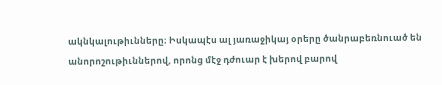ակնկալութիւնները։ Իսկապէս ալ յառաջիկայ օրերը ծանրաբեռնուած են անորոշութիւններով, որոնց մէջ դժուար է խերով բարով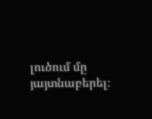լուծում մը յայտնաբերել։